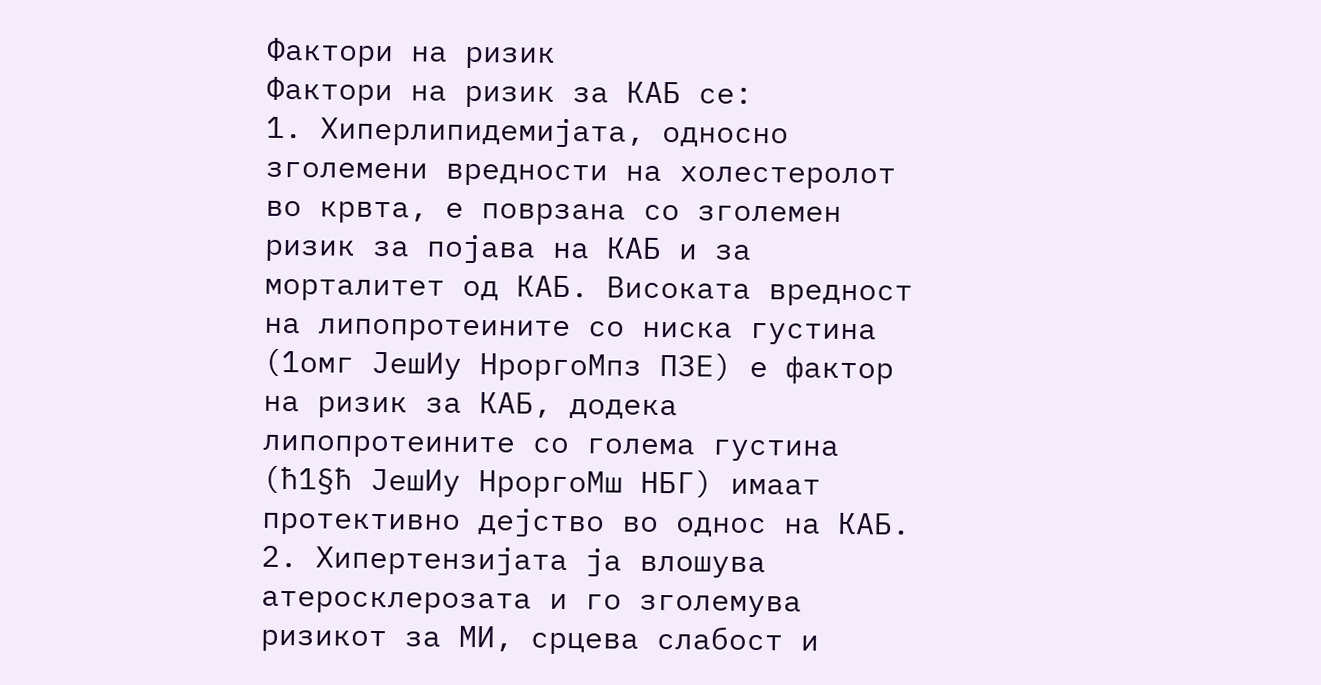Фактори на ризик
Фактори на ризик за КАБ се:
1. Хиперлипидемијата, односно зголемени вредности на холестеролот во крвта, е поврзана со зголемен ризик за појава на КАБ и за морталитет од КАБ. Високата вредност на липопротеините со ниска густина (1омг ЈешИу НроргоМпз ПЗЕ) е фактор на ризик за КАБ, додека липопротеините со голема густина (ћ1§ћ ЈешИу НроргоМш НБГ) имаат протективно дејство во однос на КАБ.
2. Хипертензијата ја влошува атеросклерозата и го зголемува ризикот за МИ, срцева слабост и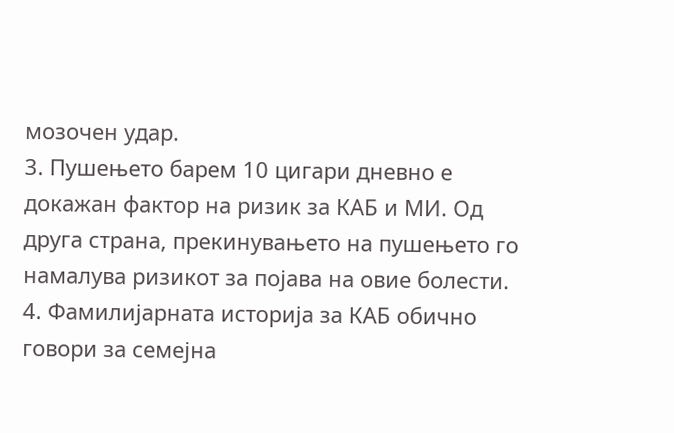мозочен удар.
3. Пушењето барем 10 цигари дневно е докажан фактор на ризик за КАБ и МИ. Од друга страна, прекинувањето на пушењето го намалува ризикот за појава на овие болести.
4. Фамилијарната историја за КАБ обично говори за семејна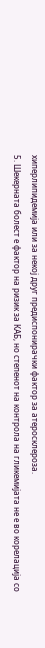хиперлипидемија или за некој друг предиспонирачки фактор за атеросклероза.
5. Шекерната болест е фактор на ризик за КАБ, но степенот на контрола на гликемијата не е во корелација со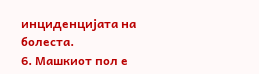инциденцијата на болеста.
6. Машкиот пол е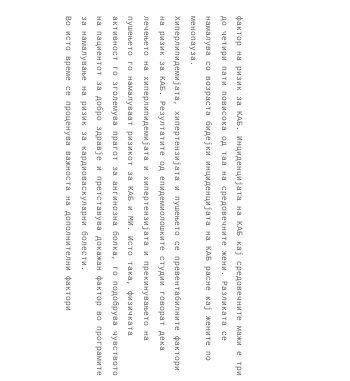фактор на ризик за КАБ. Инциденцијата на КАБ кај средовечните мажи е три до четири пати повисока од таа на средовечните жени. Разликата се намалува со возраста бидејки инциденцијата на КАБ расне кај жените по менопауза.
Хиперлипидемијата, хипертензијата и пушењето се превентабилните фактори на ризик за КАБ. Резултатите од епидемиолошките студии говорат дека лечењето на хиперлипидемијата и хипертензијата и прекинувањето на пушењето го намалуваат ризикот за КАБ и МИ. Исто така, физичката активност го зголемува прагот за ангинозна болка, го подобрува чувството на пациентот за добро здравје и претставува докажан фактор во програмите за намалување на ризик за кардиоваскуларни болести.
Во исто време се проценува важноста на дополнителни фактори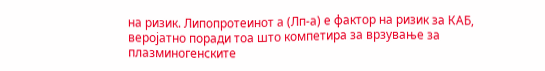на ризик. Липопротеинот а (Лп-а) е фактор на ризик за КАБ, веројатно поради тоа што компетира за врзување за плазминогенските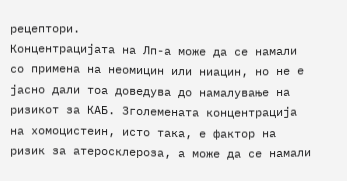рецептори.
Концентрацијата на Лп-а може да се намали со примена на неомицин или ниацин, но не е јасно дали тоа доведува до намалување на ризикот за КАБ. Зголемената концентрација на хомоцистеин, исто така, е фактор на ризик за атеросклероза, а може да се намали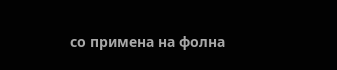со примена на фолна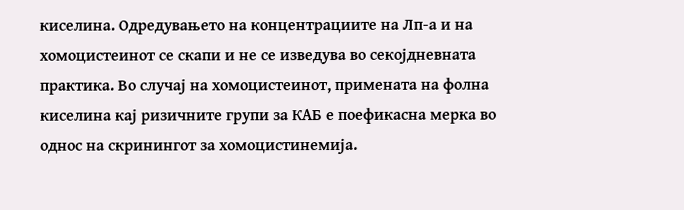киселина. Одредувањето на концентрациите на Лп-а и на хомоцистеинот се скапи и не се изведува во секојдневната практика. Во случај на хомоцистеинот, примената на фолна киселина кај ризичните групи за КАБ е поефикасна мерка во однос на скринингот за хомоцистинемија.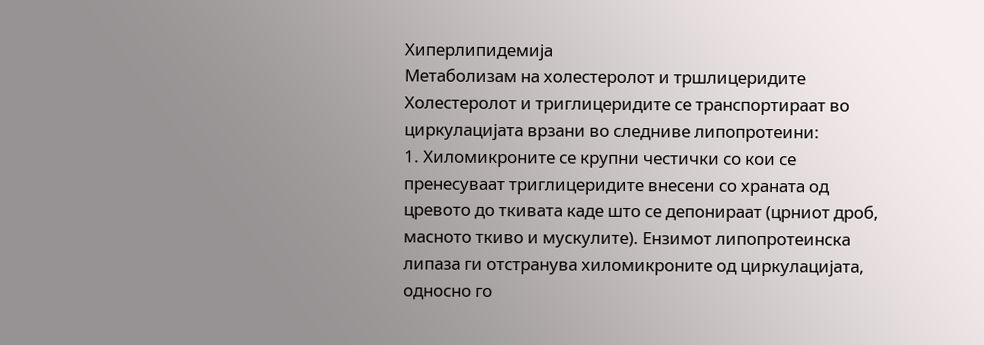Хиперлипидемија
Метаболизам на холестеролот и тршлицеридите
Холестеролот и триглицеридите се транспортираат во циркулацијата врзани во следниве липопротеини:
1. Хиломикроните се крупни честички со кои се пренесуваат триглицеридите внесени со храната од цревото до ткивата каде што се депонираат (црниот дроб, масното ткиво и мускулите). Ензимот липопротеинска липаза ги отстранува хиломикроните од циркулацијата, односно го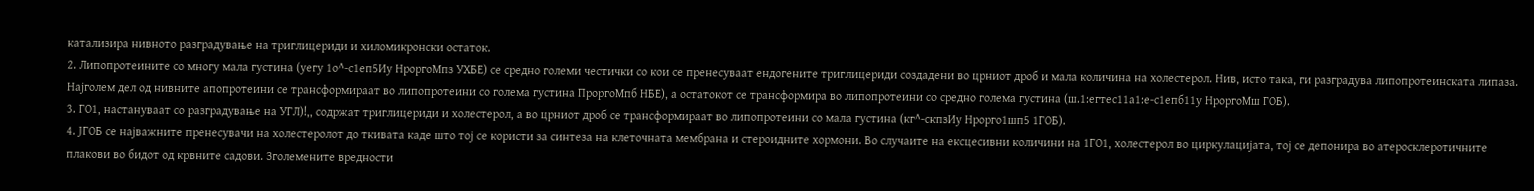катализира нивното разградување на триглицериди и хиломикронски остаток.
2. Липопротеините со многу мала густина (уегу 1о^-с1еп5Иу НроргоМпз УХБЕ) се средно големи честички со кои се пренесуваат ендогените триглицериди создадени во црниот дроб и мала количина на холестерол. Нив, исто така, ги разградува липопротеинската липаза. Најголем дел од нивните апопротеини се трансформираат во липопротеини со голема густина ПроргоМпб НБЕ), а остатокот се трансформира во липопротеини со средно голема густина (ш.1:егтес11а1:е-с1епб11у НроргоМш ГОБ).
3. ГО1, настануваат со разградување на УГЛ)!,, содржат триглицериди и холестерол, а во црниот дроб се трансформираат во липопротеини со мала густина (кг^-скпзИу Нрорго1шп5 1ГОБ).
4. ЈГОБ се најважните пренесувачи на холестеролот до ткивата каде што тој се користи за синтеза на клеточната мембрана и стероидните хормони. Во случаите на ексцесивни количини на 1ГО1, холестерол во циркулацијата, тој се депонира во атеросклеротичните плакови во бидот од крвните садови. Зголемените вредности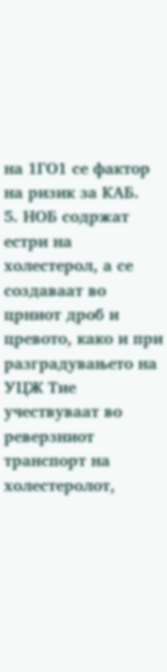на 1ГО1 се фактор на ризик за КАБ.
5. НОБ содржат естри на холестерол, а се создаваат во црниот дроб и цревото, како и при
разградувањето на УЦЖ Тие учествуваат во реверзниот транспорт на холестеролот,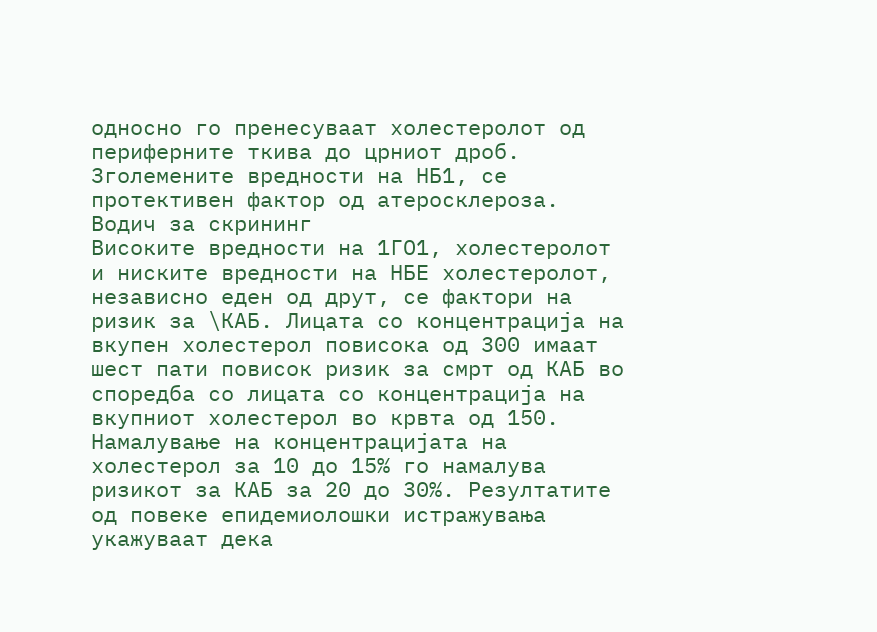односно го пренесуваат холестеролот од периферните ткива до црниот дроб. Зголемените вредности на НБ1, се протективен фактор од атеросклероза.
Водич за скрининг
Високите вредности на 1ГО1, холестеролот и ниските вредности на НБЕ холестеролот, независно еден од друт, се фактори на ризик за \КАБ. Лицата со концентрација на вкупен холестерол повисока од 300 имаат шест пати повисок ризик за смрт од КАБ во споредба со лицата со концентрација на вкупниот холестерол во крвта од 150. Намалување на концентрацијата на холестерол за 10 до 15% го намалува ризикот за КАБ за 20 до 30%. Резултатите од повеке епидемиолошки истражувања укажуваат дека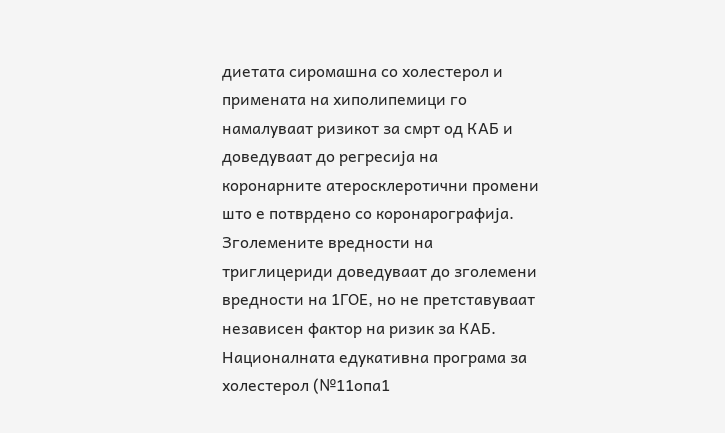диетата сиромашна со холестерол и примената на хиполипемици го намалуваат ризикот за смрт од КАБ и доведуваат до регресија на коронарните атеросклеротични промени што е потврдено со коронарографија. Зголемените вредности на триглицериди доведуваат до зголемени вредности на 1ГОЕ, но не претставуваат независен фактор на ризик за КАБ.
Националната едукативна програма за холестерол (№11опа1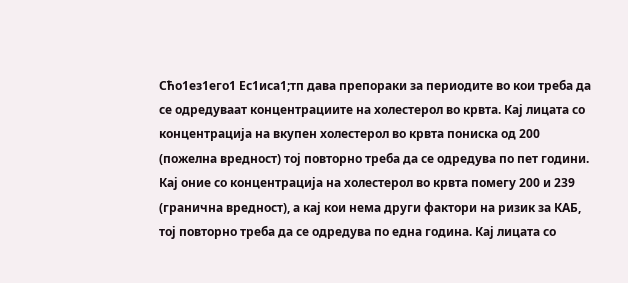Сћо1ез1его1 Ес1иса1;тп дава препораки за периодите во кои треба да се одредуваат концентрациите на холестерол во крвта. Кај лицата со концентрација на вкупен холестерол во крвта пониска од 200 (пожелна вредност) тој повторно треба да се одредува по пет години. Кај оние со концентрација на холестерол во крвта помегу 200 и 239 (гранична вредност), а кај кои нема други фактори на ризик за КАБ, тој повторно треба да се одредува по една година. Кај лицата со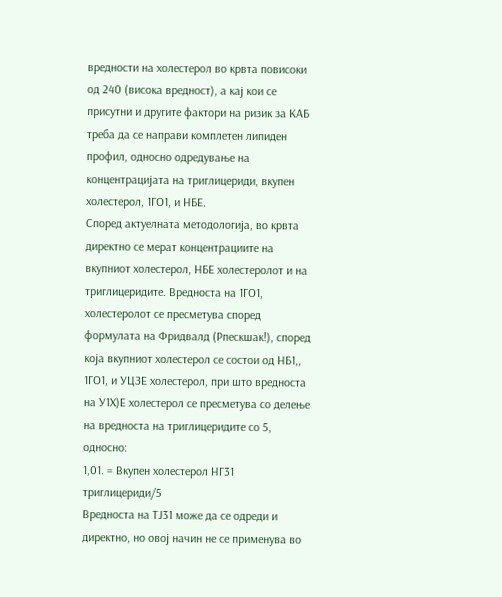вредности на холестерол во крвта повисоки од 240 (висока вредност), а кај кои се присутни и другите фактори на ризик за КАБ треба да се направи комплетен липиден профил, односно одредување на концентрацијата на триглицериди, вкупен холестерол, 1ГО1, и НБЕ.
Според актуелната методологија, во крвта директно се мерат концентрациите на вкупниот холестерол, НБЕ холестеролот и на триглицеридите. Вредноста на 1ГО1, холестеролот се пресметува според формулата на Фридвалд (Рпескшак!), според која вкупниот холестерол се состои од НБ1,, 1ГО1, и УЦЗЕ холестерол, при што вредноста на У1Х)Е холестерол се пресметува со делење на вредноста на триглицеридите со 5, односно:
1,01. = Вкупен холестерол НГ31 триглицериди/5
Вредноста на ТЈ31 може да се одреди и директно, но овој начин не се применува во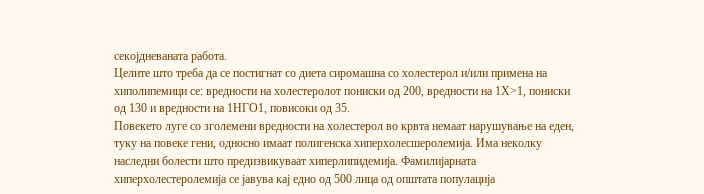секојдневаната работа.
Целите што треба да се постигнат со диета сиромашна со холестерол и/или примена на хиполипемици се: вредности на холестеролот пониски од 200, вредности на 1Х>1, пониски од 130 и вредности на 1НГО1, повисоки од 35.
Повекето луге со зголемени вредности на холестерол во крвта немаат нарушување на еден, туку на повеке гени, односно имаат полигенска хиперхолесшеролемија. Има неколку наследни болести што предизвикуваат хиперлипидемија. Фамилијарната хиперхолестеролемија се јавува кај едно од 500 лица од општата популација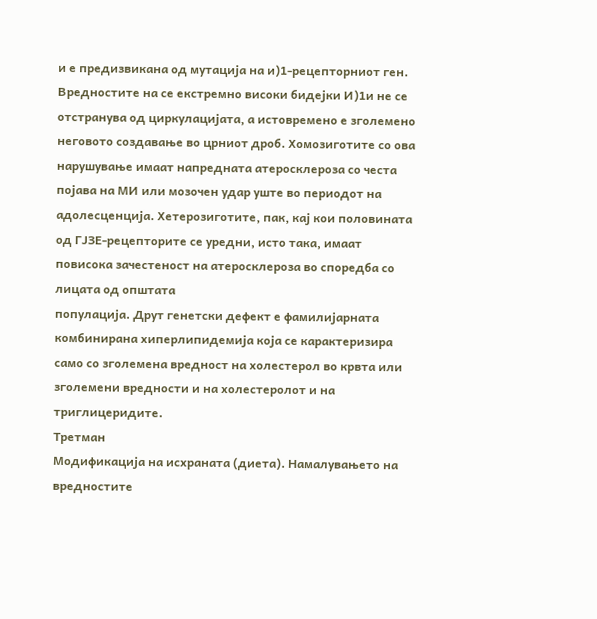и е предизвикана од мутација на и)1-рецепторниот ген.
Вредностите на се екстремно високи бидејки И)1и не се отстранува од циркулацијата, а истовремено е зголемено неговото создавање во црниот дроб. Хомозиготите со ова нарушување имаат напредната атеросклероза со честа појава на МИ или мозочен удар уште во периодот на адолесценција. Хетерозиготите, пак, кај кои половината од ГЈЗЕ-рецепторите се уредни, исто така, имаат повисока зачестеност на атеросклероза во споредба со лицата од општата
популација. Друт генетски дефект е фамилијарната комбинирана хиперлипидемија која се карактеризира само со зголемена вредност на холестерол во крвта или зголемени вредности и на холестеролот и на триглицеридите.
Третман
Модификација на исхраната (диета). Намалувањето на вредностите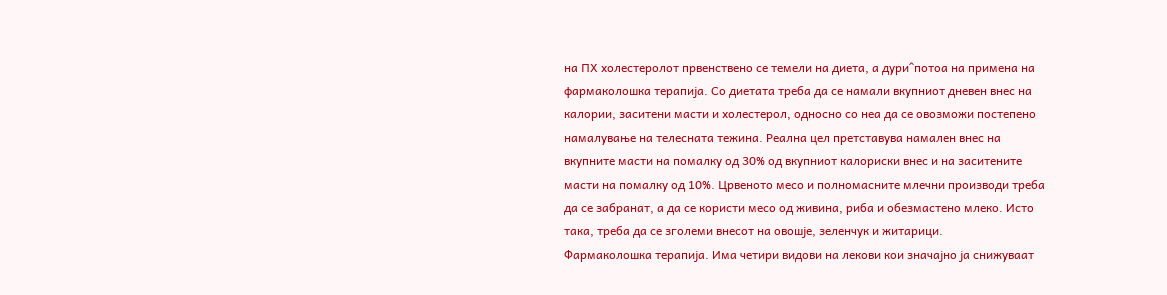на ПХ холестеролот првенствено се темели на диета, а дури^потоа на примена на фармаколошка терапија. Со диетата треба да се намали вкупниот дневен внес на калории, заситени масти и холестерол, односно со неа да се овозможи постепено намалување на телесната тежина. Реална цел претставува намален внес на вкупните масти на помалку од 30% од вкупниот калориски внес и на заситените масти на помалку од 10%. Црвеното месо и полномасните млечни производи треба да се забранат, а да се користи месо од живина, риба и обезмастено млеко. Исто така, треба да се зголеми внесот на овошје, зеленчук и житарици.
Фармаколошка терапија. Има четири видови на лекови кои значајно ја снижуваат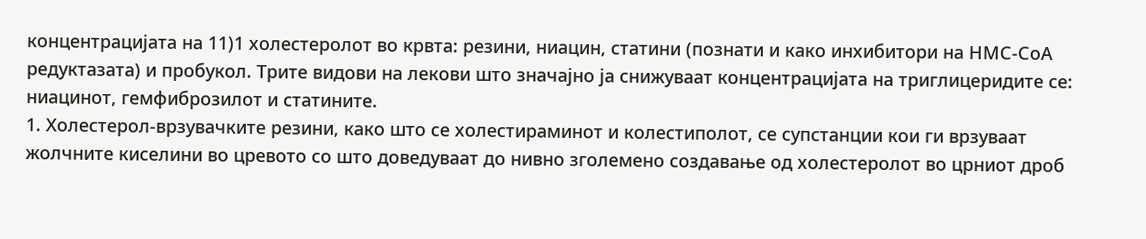концентрацијата на 11)1 холестеролот во крвта: резини, ниацин, статини (познати и како инхибитори на НМС-СоА редуктазата) и пробукол. Трите видови на лекови што значајно ја снижуваат концентрацијата на триглицеридите се: ниацинот, гемфиброзилот и статините.
1. Холестерол-врзувачките резини, како што се холестираминот и колестиполот, се супстанции кои ги врзуваат жолчните киселини во цревото со што доведуваат до нивно зголемено создавање од холестеролот во црниот дроб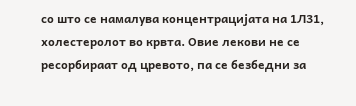со што се намалува концентрацијата на 1Л31, холестеролот во крвта. Овие лекови не се ресорбираат од цревото, па се безбедни за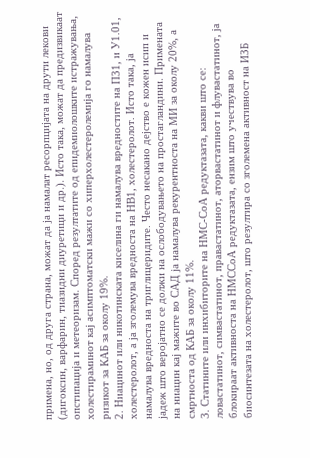примена, но, од друга страна, можат да ја намалат ресорпцијата на друти лекови (дигоксин, варфарин, тиазидни диуретици и др.). Исто така, можат да предизвикаат опстипација и метеоризам. Според резултатите од епидемиолошките истражувања, холестираминот кај асимптоматски мажи со хиперхолестеролемија го намалува ризикот за КАБ за околу 19%.
2. Ниацинот или никотинската киселина ги намалува вредностите на П31, и У1.01, холестеролот, а ја зголемува вредноста на НВ1, холестеролот. Исто така, ја намалува вредноста на триглицеридите. Често несакано дејство е кожен исип и јадеж што веројатно се должи на ослободувањето на простагландини. Примената на ниацин кај мажите во САД ја намалува рекурентноста на МИ за околу 20%, а смртноста од КАБ за околу 11%.
3. Статините или инхибиторите на НМС-СоА редуктазата, какви што се: ловастатинот, симвастатинот, правастатинот, аторвастатинот и флувастатинот, ја блокираат активноста на НМССоА редуктазата, ензим што учествува во биосинтезата на холестеролот, што резултира со зголемена активност на ИЗБ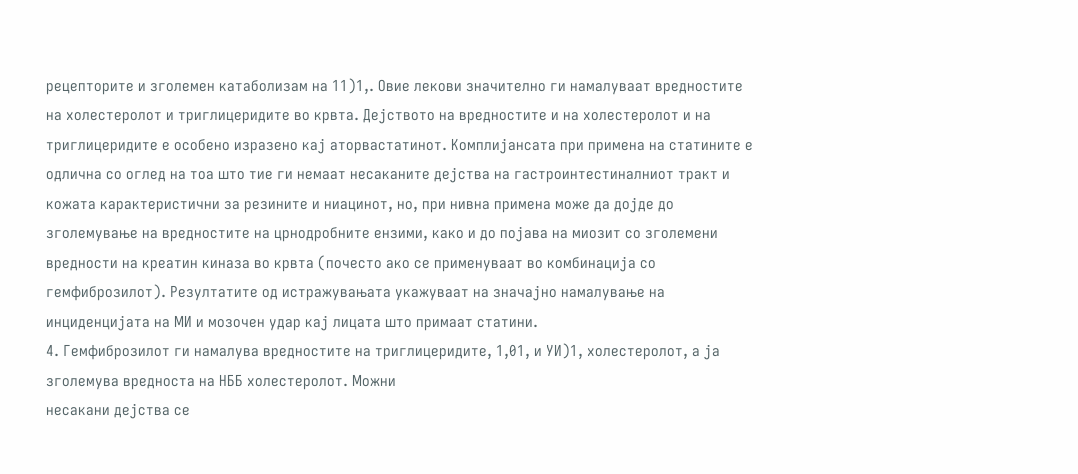рецепторите и зголемен катаболизам на 11)1,. Овие лекови значително ги намалуваат вредностите на холестеролот и триглицеридите во крвта. Дејството на вредностите и на холестеролот и на триглицеридите е особено изразено кај аторвастатинот. Комплијансата при примена на статините е одлична со оглед на тоа што тие ги немаат несаканите дејства на гастроинтестиналниот тракт и кожата карактеристични за резините и ниацинот, но, при нивна примена може да дојде до зголемување на вредностите на црнодробните ензими, како и до појава на миозит со зголемени вредности на креатин киназа во крвта (почесто ако се применуваат во комбинација со гемфиброзилот). Резултатите од истражувањата укажуваат на значајно намалување на инциденцијата на МИ и мозочен удар кај лицата што примаат статини.
4. Гемфиброзилот ги намалува вредностите на триглицеридите, 1,01, и УИ)1, холестеролот, а ја зголемува вредноста на НББ холестеролот. Можни
несакани дејства се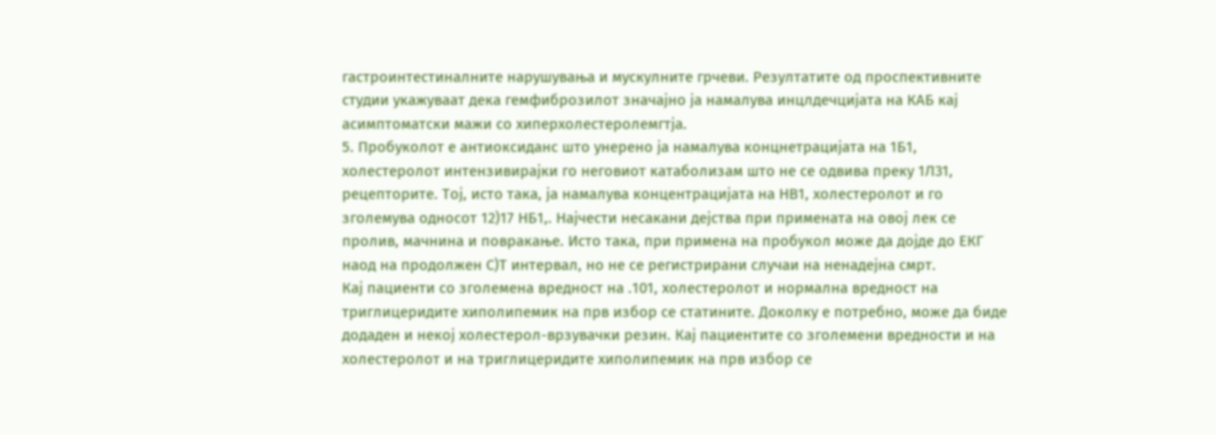гастроинтестиналните нарушувања и мускулните грчеви. Резултатите од проспективните студии укажуваат дека гемфиброзилот значајно ја намалува инцлдечцијата на КАБ кај асимптоматски мажи со хиперхолестеролемгтја.
5. Пробуколот е антиоксиданс што унерено ја намалува концнетрацијата на 1Б1, холестеролот интензивирајки го неговиот катаболизам што не се одвива преку 1Л31, рецепторите. Тој, исто така, ја намалува концентрацијата на НВ1, холестеролот и го зголемува односот 12)17 НБ1,. Најчести несакани дејства при примената на овој лек се пролив, мачнина и повракање. Исто така, при примена на пробукол може да дојде до ЕКГ наод на продолжен С)Т интервал, но не се регистрирани случаи на ненадејна смрт.
Кај пациенти со зголемена вредност на .101, холестеролот и нормална вредност на триглицеридите хиполипемик на прв избор се статините. Доколку е потребно, може да биде додаден и некој холестерол-врзувачки резин. Кај пациентите со зголемени вредности и на холестеролот и на триглицеридите хиполипемик на прв избор се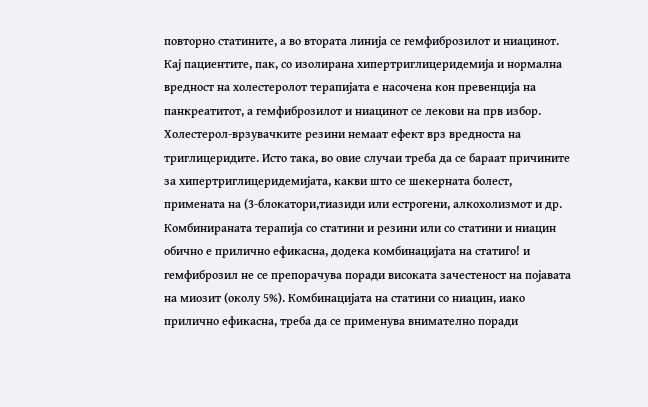повторно статините, а во втората линија се гемфиброзилот и ниацинот. Кај пациентите, пак, со изолирана хипертриглицеридемија и нормална вредност на холестеролот терапијата е насочена кон превенција на панкреатитот, а гемфиброзилот и ниацинот се лекови на прв избор. Холестерол-врзувачките резини немаат ефект врз вредноста на триглицеридите. Исто така, во овие случаи треба да се бараат причините за хипертриглицеридемијата, какви што се шекерната болест, примената на (3-блокатори,тиазиди или естрогени, алкохолизмот и др.
Комбинираната терапија со статини и резини или со статини и ниацин обично е прилично ефикасна, додека комбинацијата на статиго! и гемфиброзил не се препорачува поради високата зачестеност на појавата на миозит (околу 5%). Комбинацијата на статини со ниацин, иако прилично ефикасна, треба да се применува внимателно поради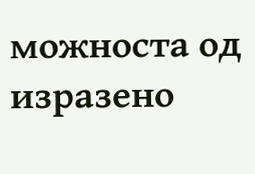можноста од изразено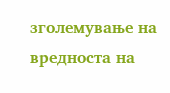зголемување на вредноста на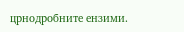црнодробните ензими.